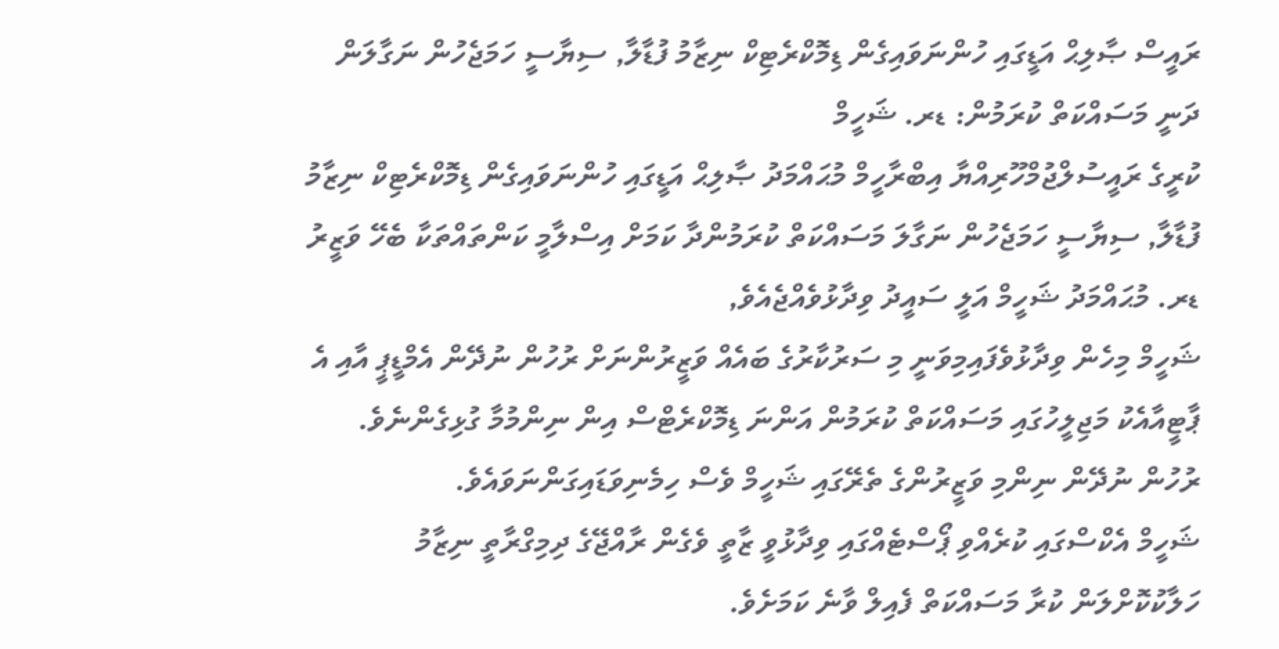ރައީސް ޞާލިޙް އަޑީގައި ހުންނަވައިގެން ޑިމޮކްރެޓިކް ނިޒާމު ފުޑާލާ, ސިޔާސީ ހަމަޖެހުން ނަގާލަން ދަނީ މަސައްކަތް ކުރަމުން: ޑރ. ޝަހީމް
ކުރީގެ ރައީސުލްޖުމްހޫރިއްޔާ އިބްރާހީމް މުޙައްމަދު ޞާލިޙް އަޑީގައި ހުންނަވައިގެން ޑިމޮކްރެޓިކް ނިޒާމު ފުޑާލާ, ސިޔާސީ ހަމަޖެހުން ނަގާލަ މަސައްކަތް ކުރަމުންދާ ކަމަށް އިސްލާމީ ކަންތައްތަކާ ބެހޭ ވަޒީރު ޑރ. މުޙައްމަދު ޝަހީމް އަލީ ސައީދު ވިދާޅުވެއްޖެއެވެ,
ޝަހީމް މިހެން ވިދާޅުވެފައިމިވަނީ މި ސަރުކާރުގެ ބައެއް ވަޒީރުންނަށް ރުހުން ނުދޭން އެމްޑީޕީ އާއި އެ ޕާޓީއާއެކު މަޖިލީހުގައި މަސައްކަތް ކުރަމުން އަންނަ ޑިމޮކްރެޓްސް އިން ނިންމުމާ ގުޅިގެންނެވެ. ރުހުން ނުދޭން ނިންމި ވަޒީރުންގެ ތެރޭގައި ޝަހީމް ވެސް ހިމެނިވަޑައިގަންނަވައެވެ.
ޝަހީމް އެކްސްގައި ކުރެއްވި ޕޯސްޓެއްގައި ވިދާޅުވީ ޒާތީ ވެގެން ރާއްޖޭގެ ދިމިގްރާތީ ނިޒާމު ހަލާކުކޮށްލަން ކުރާ މަސައްކަތް ފެއިލް ވާނެ ކަމަށެވެ.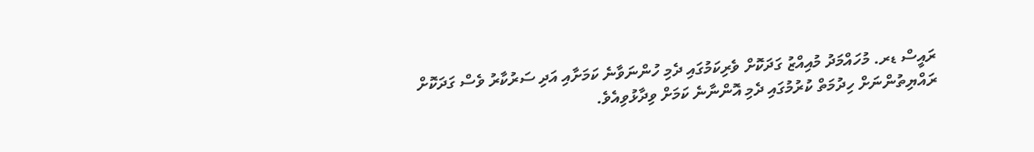ރައީސް ޑރ. މުހައްމަދު މުއިއްޒު ގަދަކޮށް ވެރިކަމުގައި ދެމި ހުންނަވާނެ ކަމަށާއި އަދި ސަރުކާރު ވެސް ގަދަކޮށް ރައްޔިތުންނަށް ހިދުމަތް ކުރުމުގައި ދެމި އޮންނާނެ ކަމަށް ވިދާޅުވިއެވެ.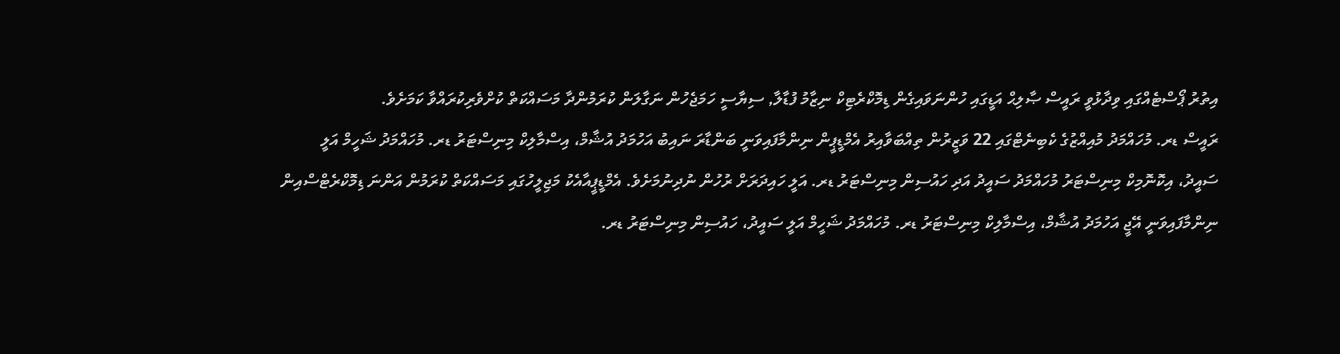އިތުރު ޕޯސްޓެއްގައި ވިދާޅުވީ ރައީސް ޞާލިޙް އަޑީގައި ހުންނަވައިގެން ޑިމޮކްރެޓިކް ނިޒާމު ފުޑާލާ, ސިޔާސީ ހަމަޖެހުން ނަގާލަން ކުރަމުންދާ މަސައްކަތް ކުށްވެރިކުރައްވާ ކަމަށެވެ.
ރައީސް ޑރ. މުހައްމަދު މުއިއްޒުގެ ކެބިނެޓްގައި 22 ވަޒީރުން ތިއްބަވާއިރު އެމްޑީޕީން ނިންމާފައިވަނީ ބަންޑާރަ ނައިބު އަހުމަދު އުޝާމް، އިސްމާލިކް މިނިސްޓަރު ޑރ. މުހައްމަދު ޝަހީމް އަލީ ސައީދު، އިކޮނޮމިކް މިނިސްޓަރު މުހައްމަދު ސައީދު އަދި ހައުސިން މިނިސްޓަރު ޑރ. އަލީ ހައިދަރަށް ރުހުން ނުދިނުމަށެވެ. އެމްޑީޕީއާއެކު މަޖިލީހުގައި މަސައްކަތް ކުރަމުން އަންނަ ޑިމޮކްރެޓްސްއިން ނިންމާފައިވަނީ އޭޖީ އަހުމަދު އުޝާމް، އިސްމާލިކް މިނިސްޓަރު ޑރ. މުހައްމަދު ޝަހީމް އަލީ ސައީދު، ހައުސިން މިނިސްޓަރު ޑރ.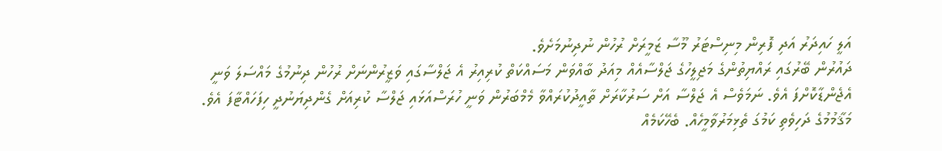އަލީ ހައިދަރު އަދި ފޮރިން މިނިސްޓަރު މޫސާ ޒަމީރަށް ރުހުން ނުދިނުމަށެވެ.
ދައުރުން ބޭރުގައި ރައްޔިތުންގެ މަޖިލީހުގެ ޖަލްސާއެއް މިއަދު ބާއްވަން މަސައްކަތް ކުރިއިރު އެ ޖަލްސާގައި ވަޒީރުންނަށް ރުހުން ދިނުމުގެ މައްސަލަ ވަނީ އެޖެންޑާކޮށްފަ އެވެ. ނަމަވެސް އެ ޖަލްސާ އަށް ސަރުކާރަށް ތާއީދުކުރައްވާ މެމްބަރުން ވަނީ ހުރަސްއަޅައި ޖަލްސާ ކުރިއަށް ގެންދިޔަނުދީ ހިފަހައްޓާފަ އެވެ.
މަޤާމުމުގެ ދަހިވެތި ކަމުގަ ތެޅިމަރުވާމީހެއް. ބެހޭކަމެއް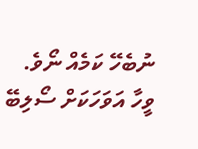ނުބެހޭ ކަމެއް ނޯވެ.
ވީހާ އަވަހަކަށް ސޯލިބޭ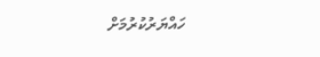ހައްޔަރުކުރުމަށް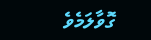ގޮވާލަމެވެ